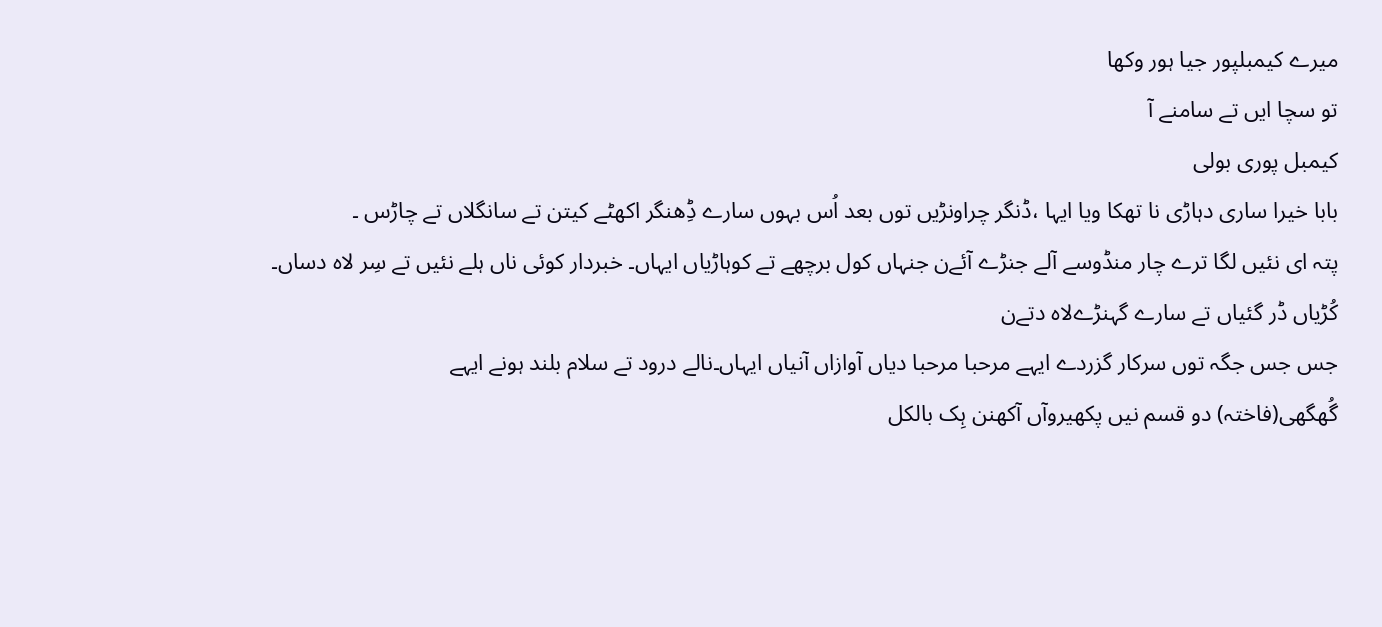میرے کیمبلپور جیا ہور وکھا
تو سچا ایں تے سامنے آ
کیمبل پوری بولی
بابا خیرا ساری دہاڑی نا تھکا ویا ایہا ،ڈنگر چراونڑیں توں بعد اُس بہوں سارے ڈِھنگر اکھٹے کیتن تے سانگلاں تے چاڑس ۔
پتہ ای نئیں لگا ترے چار منڈوسے آلے جنڑے آئےن جنہاں کول برچھے تے کوہاڑیاں ایہاں۔ خبردار کوئی ناں ہلے نئیں تے سِر لاہ دساں۔ کُڑیاں ڈر گئیاں تے سارے گہنڑےلاہ دتےن
جس جس جگہ توں سرکار گزردے ایہے مرحبا مرحبا دیاں آوازاں آنیاں ایہاں۔نالے درود تے سلام بلند ہونے ایہے
گُھگھی(فاختہ) دو قسم نیں پکھیروآں آکھنن ہِک بالکل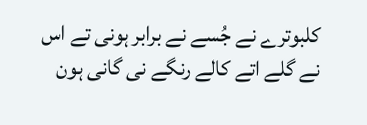کلبوترے نے جُسے نے برابر ہونی تے اس نے گلے اتے کالے رنگے نی گانی ہون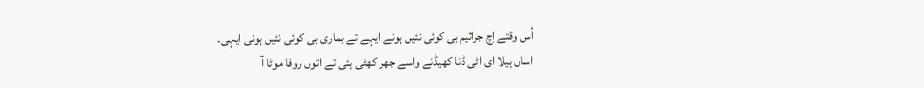اُس وقتے اِچ جراثیم بی کوئی نئیں ہونے ایہے تے بماری بی کوئی نئیں ہونی ایہی۔
اساں ہیلا ای اٹی ڈنا کھیڈنے واسے جھر کھٹی ہئی تے اتوں روفا موٹا آ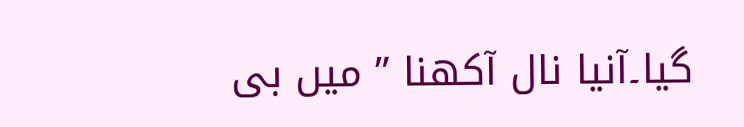گیا۔آنیا نال آکھنا ” میں بی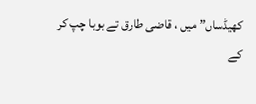کھیڈساں” میں ، قاضی طارق تے بوبا چپ کر کے